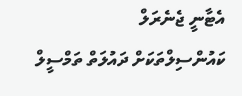އެޓާނީ ޖެނެރަލް
ކައުންސިލްތަކަށް ދައުލަތް ތަމްސީލް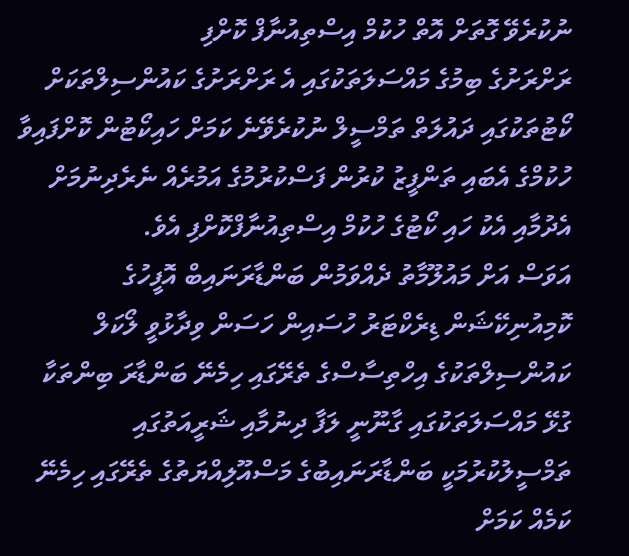ނުކުރެވޭ ގޮތަށް އޮތް ހުކުމް އިސްތިއުނާފް ކޮށްފި
ރަށްރަށުގެ ބިމުގެ މައްސަލަތަކުގައި އެ ރަށްރަށުގެ ކައުންސިލްތަކަށް ކޯޓުތަކުގައި ދައުލަތް ތަމްސީލް ނުކުރެވޭނެ ކަމަށް ހައިކޯޓުން ކޮށްފައިވާ ހުކުމްގެ އެބައި ތަންފީޒު ކުރުން ފަސްކުރުމުގެ އަމުރެއް ނެރެދިނުމަށް އެދުމާއި އެކު ހައި ކޯޓުގެ ހުކުމް އިސްތިއުނާފްކޮށްފި އެވެ.
އަވަސް އަށް މައުލޫމާތު ދެއްވަމުން ބަންޑާރަނައިބް އޮފީހުގެ ކޮމިއުނިކޭޝަން ޑިރެކްޓަރު ހުސައިން ހަސަން ވިދާޅުވީ ލޯކަލް ކައުންސިލްތަކުގެ އިހްތިސާސްގެ ތެރޭގައި ހިމެނޭ ބަންޑާރަ ބިންތަކާ ގުޅޭ މައްސަލަތަކުގައި ގާނޫނީ ލަފާ ދިނުމާއި ޝަރީއަތުގައި ތަމްސީލުކުރުމަކީ ބަންޑާރަނައިބުގެ މަސްއޫލިއްޔަތުގެ ތެރޭގައި ހިމެނޭ ކަމެއް ކަމަށް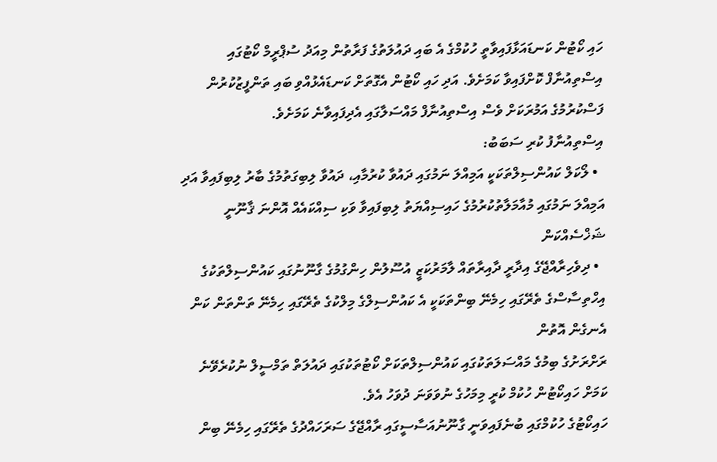ހައި ކޯޓުން ކަނޑައަޅާފައިވާތީ ހުކުމްގެ އެ ބައި ދައުލަތުގެ ފަރާތުން މިއަދު ސުޕްރީމް ކޯޓުގައި އިސްތިއުނާފް ކޮށްފައިވާ ކަމަށެވެ. އަދި ހައި ކޯޓުން އެގޮތަށް ކަނޑައެޅުއްވި ބައި ތަންފީޒުކުރުން ފަސްކުރުމުގެ އަމުރަކަށް ވެސް އިސްތިއުނާފް މައްސަލާގައި އެދިފައިވާނެ ކަމަށެވެ.
އިސްތިއުނާފު ކުރި ސަބަބު:
  • ލޯކަލް ކައުންސިލްތަކަކީ އަމިއްލަ ނަމުގައި ދައުވާ ކުރުމާއި، ދައުވާ ލިބިގަތުމުގެ ބާރު ލިބިފައިވާ އަދި އަމިއްލަ ނަމުގައި މުއާމަލާތުކުރުމުގެ ހައިސިއްޔަތު ލިބިފައިވާ ވަކި ސިއްކައެއް އޮންނަ ޤާނޫނީ ޝަޚްސެއްކަން
  • ދިވެހިރާއްޖޭގެ އިދާރީ ދާއިރާތައް ލާމަރުކަޒީ އުސޫލުން ހިންގުމުގެ ގާނޫނުގައި ކައުންސިލްތަކުގެ އިހްތިސާސްގެ ތެރޭގައި ހިމެނޭ ބިންތަކަކީ އެ ކައުންސިލްގެ މިލްކުގެ ތެރޭގައި ހިމެނޭ ތަންތަން ކަން އެނގެން އޮތުން
ރަށްރަށުގެ ބިމުގެ މައްސަލަތަކުގައި ކައުންސިލްތަކަށް ކޯޓުތަކުގައި ދައުލަތް ތަމްސީލް ނުކުރެވޭނެ ކަމަށް ހައިކޯޓުން ހުކުމް ކުރީ މިމަހުގެ ނުވަވަނަ ދުވަހު އެވެ.
ހައިކޯޓުގެ ހުކުމްގައި ބުނެފައިވަނީ ގާނޫނުއަސާސީގައި ރާއްޖޭގެ ސަރަހައްދުގެ ތެރޭގައި ހިމެނޭ ބިން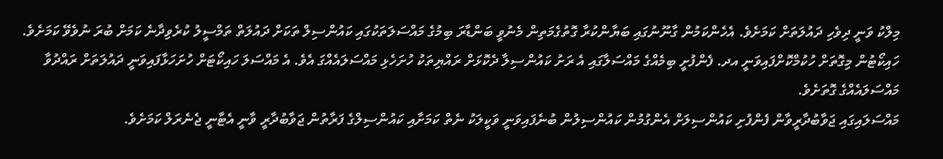މިލްކު ވަނީ ދިވެހި ދައުލަތަށް ކަމަށެވެ. އެހެންކަމުން ގާނޫނުގައި ބަޔާންކުރާ ގޮތުގެމަތިން މެނުވީ ބަންޑާރަ ބިމުގެ މައްސަލަތަކުގައި ކައުންސިލް ތަކަށް ދައުލަތް ތަމްސީލު ކުރެވިދާނެ ކަމަށް ބުރަ ނުވެވޭ ކަމަށެވެ.
ހައިކޯޓުން މިގޮތަށް ހުކުމްކޮށްފައިވަނީ އދ. ފެންފުށީ ބިމެއްގެ މައްސަލާގައި އެ ރަށު ކައުންސިލާ ދެކޮޅަށް ރައްޔިތަކު ހުށަހެޅި މައްސަލައެއްގަ އެވެ. އެ މައްސަލަ ހައިކޯޓަށް ހުށަހަޅާފައިވަނީ ދައުލަތަށް ރައްދުވާ މައްސަލައެއްގެ ގޮތަށެވެ.
މައްސަލައިގައި ޖަވާބުދާރީވާން ފެންފުށި ކައުންސިލަށް އެންގުމުން ކައުންސިލުން ބުނެފައިވަނީ ވަކީލަކު ނެތް ކަމަށާއި ކައުންސިލްގެ ފަރާތުން ޖަވާބުދާރީ ވާނީ އެޓާނީ ޖެނެރަލް ކަމަށެވެ.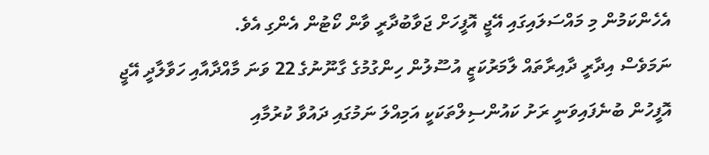އެހެންކަމުން މި މައްސަލައިގައި އޭޖީ އޮފީހަށް ޖަވާބުދާރީ ވާން ކޯޓުން އެންގި އެވެ.
ނަމަވެސް އިދާރީ ދާއިރާތައް ލާމަރުކަޒީ އުސޫލުން ހިންގުމުގެ ގާނޫނުގެ 22 ވަނަ މާއްދާއާއި ހަވާލާދީ އޭޖީ އޮފީހުން ބުނެފައިވަނީ ރަށު ކައުންސިލްތަކަކީ އަމިއްލަ ނަމުގައި ދައުވާ ކުރުމާއި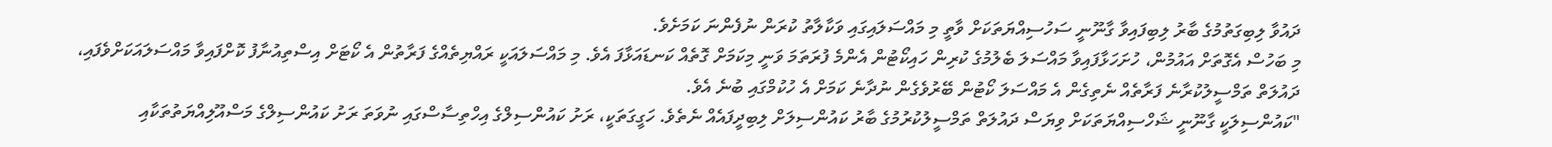ދައުވާ ލިބިގަތުމުގެ ބާރު ލިބިފައިވާ ގާނޫނީ ސަހުސިއްޔަތަކަށް ވާތީ މި މައްސަލައިގައި ވަކާލާތު ކުރަން ނުފެންނަ ކަމަށެވެ.
މި ބަހުސް އެގޮތަށް އައުމުން، ހުށަހަޅާފައިވާ މައްސަލަ ބެލުމުގެ ކުރިން ހައިކޯޓުން އެންމެ ފުރަތަމަ ވަނީ މިކަމަށް ގޮތެއް ކަނޑައަޅާފަ އެވެ. މި މައްސަލައަކީ ރައްޔިތެއްގެ ފަރާތުން އެ ކޯޓަށް އިސްތިއުނާފު ކޮށްފައިވާ މައްސަލައަކަށްވެފައި، ދައުލަތް ތަމްސީލުކުރާނެ ފަރާތެއް ނެތިގެން އެ މައްސަލަ ކޯޓުން ބޭރުވެގެން ނުދާނެ ކަމަށް އެ ހުކުމްގައި ބުނެ އެވެ.
"ކައުންސިލަކީ ގާނޫނީ ޝަހްސިއްޔަތަކަށް ވިޔަސް ދައުލަތް ތަމްސީލުކުރުމުގެ ބާރު ކައުންސިލަށް ލިބިދީފައެއް ނެތެވެ. ހަގީގަތަކީ، ރަށު ކައުންސިލްގެ އިހްތިސާސްގައި ނުވަތަ ރަށު ކައުންސިލްގެ މަސްއޫލިއްޔަތުތަކާއި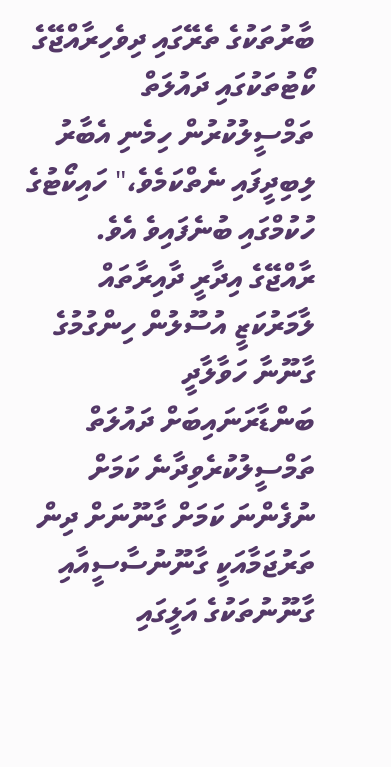ބާރުތަކުގެ ތެރޭގައި ދިވެހިރާއްޖޭގެ ކޯޓުތަކުގައި ދައުލަތް ތަމްސީލުކުރުން ހިމެނި އެބާރު ލިބިދީފައި ނެތްކަމެވެ،" ހައިކޯޓުގެ ހުކުމްގައި ބުނެފައިވެ އެވެ.
ރާއްޖޭގެ އިދާރީ ދާއިރާތައް ލާމަރުކަޒީ އުސޫލުން ހިންގުމުގެ ގާނޫނާ ހަވާލާދީ ބަންޑާރަނައިބަށް ދައުލަތް ތަމްސީލުކުރެވިދާނެ ކަމަށް ނުފެންނަ ކަމަށް ގާނޫނަށް ދިން ތަރުޖަމާއަކީ ގާނޫނުސާސީއާއި ގާނޫނުތަކުގެ އަލީގައި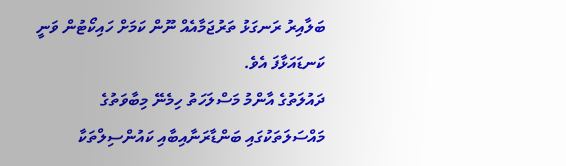ބަލާއިރު ރަނގަޅު ތަރުޖަމާއެއް ނޫން ކަމަށް ހައިކޯޓުން ވަނީ ކަނޑައަޅާފަ އެވެ.
ދައުލަތުގެ އާންމު މަސްލަހަތު ހިމެނޭ މިބާވަތުގެ މައްސަލަތަކުގައި ބަންޑާރަނާއިބާއި ކައުންސިލްތަކާ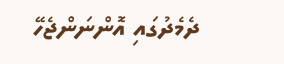ދެމެދުގައި އޮންނަންޖެހޭ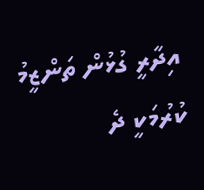އިދާރީ ގުޅުން ތަންޒީމު ކުރުމަކީ ދެ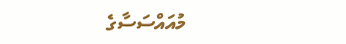މުއައްސަސާގެ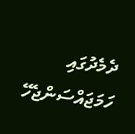ދެމެދުގައި ހަމަޖައްސަންޖެހޭ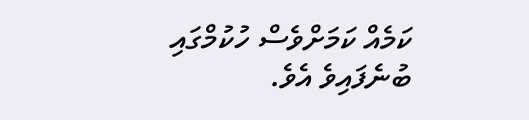ކަމެއް ކަމަށްވެސް ހުކުމްގައި ބުނެފައިވެ އެވެ.